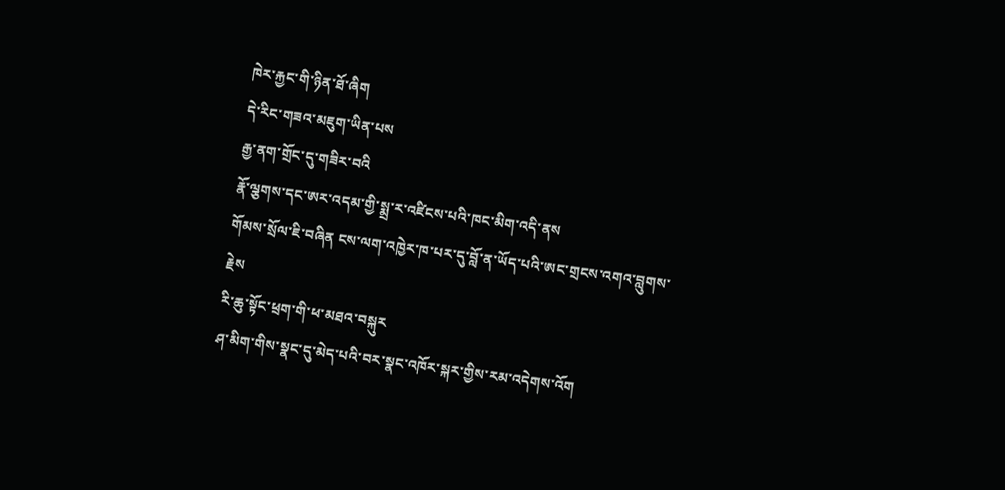ཁེར་རྐྱང་གི་ཉིན་ཐོ་ཞིག
དེ་རིང་གཟའ་མཇུག་ཡིན་པས
རྒྱ་ནག་གྲོང་དུ་གཟིར་བའི
རྣོ་ལྕགས་དང་ཨར་འདམ་གྱི་སྨྲ་ར་འཛིངས་པའི་ཁང་མིག་འདི་ནས
གོམས་སྲོལ་ཇི་བཞིན ངས་ལག་འཁྱེར་ཁ་པར་དུ་བློ་ན་ཡོད་པའི་ཨང་གྲངས་འགའ་བླུགས་རྗེས
རི་ཆུ་སྟོང་ཕྲག་གི་ཕ་མཐའ་བསྐུར
ཤ་མིག་གིས་སྣང་དུ་མེད་པའི་བར་སྣང་འཁོར་སྐར་གྱིས་རམ་འདེགས་འོག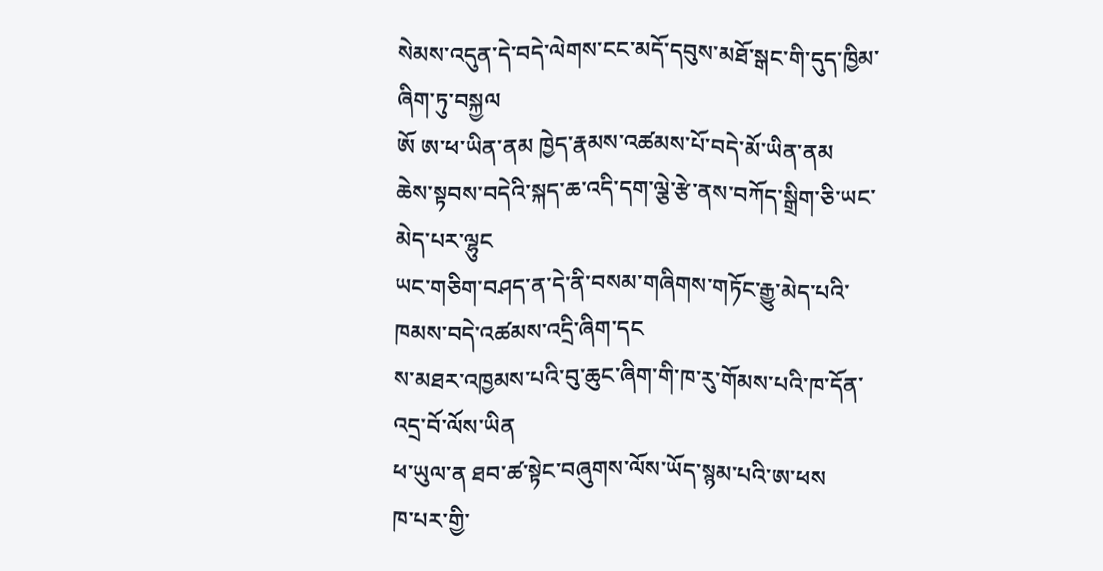སེམས་འདུན་དེ་བདེ་ལེགས་ངང་མདོ་དབུས་མཐོ་སྒང་གི་དུད་ཁྱིམ་ཞིག་ཏུ་བསྐྱལ
ཨོ ཨ་ཕ་ཡིན་ནམ ཁྱེད་རྣམས་འཚམས་པོ་བདེ་མོ་ཡིན་ནམ
ཆེས་སྟབས་བདེའི་སྐད་ཆ་འདི་དག་ལྕེ་རྩེ་ནས་བཀོད་སྒྲིག་ཅི་ཡང་མེད་པར་ལྷུང
ཡང་གཅིག་བཤད་ན་དེ་ནི་བསམ་གཞིགས་གཏོང་རྒྱུ་མེད་པའི་ཁམས་བདེ་འཚམས་འདྲི་ཞིག་དང
ས་མཐར་འཁྱམས་པའི་བུ་ཆུང་ཞིག་གི་ཁ་རུ་གོམས་པའི་ཁ་དོན་འདྲ་བོ་ལོས་ཡིན
ཕ་ཡུལ་ན ཐབ་ཚ་སྟེང་བཞུགས་ལོས་ཡོད་སྙམ་པའི་ཨ་ཕས
ཁ་པར་གྱི་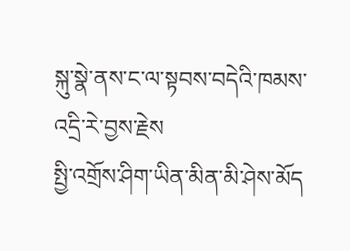སྐུ་སྣེ་ནས་ང་ལ་སྟབས་བདེའི་ཁམས་འདྲི་རེ་བྱས་རྗེས
སྤྱི་འགྲོས་ཤིག་ཡིན་མིན་མི་ཤེས་མོད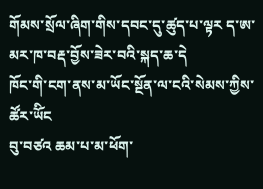གོམས་སྲོལ་ཞིག་གིས་དབང་དུ་ཚུད་པ་ལྟར ད་ཨ་མར་ཁ་བརྡ་བྱོས་ཟེར་བའི་སྐད་ཆ་དེ
ཁོང་གི་ངག་ནས་མ་ཡོང་སྔོན་ལ་ངའི་སེམས་ཀྱིས་ཚོར་ཡོིང
བུ་བཙའ ཆམ་པ་མ་ཕོག་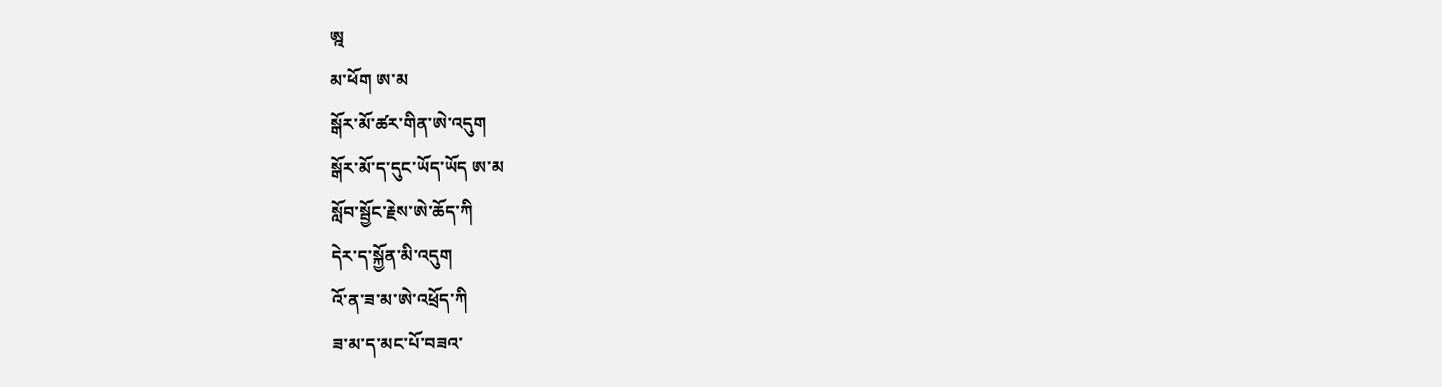ཨྰ
མ་ཕོག ཨ་མ
སྒོར་མོ་ཚར་གིན་ཨེ་འདུག
སྒོར་མོ་ད་དུང་ཡོད་ཡོད ཨ་མ
སློབ་སྦྱོང་རྗེས་ཨེ་ཆོད་ཀི
དེར་ད་སྐྱོན་མི་འདུག
འོ་ན་ཟ་མ་ཨེ་འཕྲོད་ཀི
ཟ་མ་ད་མང་པོ་བཟའ་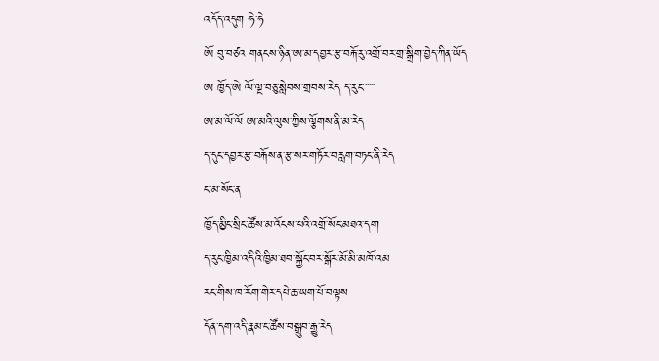འདོད་འདུག ཧེ་ཧེ
ཨོ བུ་བཙའ གནངས་ཉིན་ཨ་མ་དབྱར་རྩ་བརྐོ་རུ་འགྲོ་བར་གྲ་སྒྲིག་བྱེད་ཀིན་ཡོད
ཨ ཁྱོད་ཨེ ལོ་ལྔ་བཅུ་སླེབས་གྲབས་རེད ད་རུང་་་་་་
ཨ་མ་ལོ་ལོ ཨ་མའི་ལུས་ཀྱིས་ལྕོགས་ནི་མ་རེད
ད་དུང་དབྱར་རྩ་བརྐོས་ན་རྩ་སར་གཏོར་བརླག་བཏང་ནི་རེད
ང་མ་སོང་ན
ཁྱོད་མྱིང་སྲིང་ཚོས་མ་འོངས་པའི་འགྲོ་སོང་མཐའ་དག
ད་རུང་ཁྱིམ་འདིའི་ཁྱིམ་ཐབ་སྐྱོང་བར་སྒོར་མོ་མི་མཁོ་འམ
རང་གིས་ཁ་རོག་གེར་དཔེ་ཆ་ཡག་པོ་བལྟས
དོན་དག་འདི་རྣམ་ང་ཚོས་བསྒྲུབ་རྒྱུ་རེད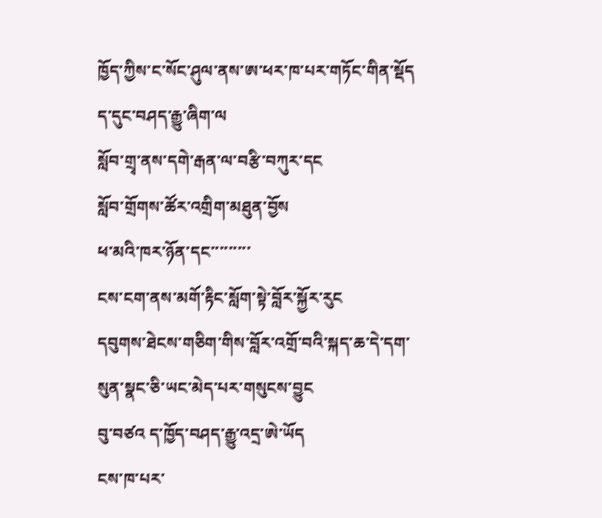ཁྱོད་ཀྱིས་ང་སོང་ཤུལ་ནས་ཨ་ཕར་ཁ་པར་གཏོང་གིན་སྡོད
ད་དུང་བཤད་རྒྱུ་ཞིག་ལ
སློབ་གྲྭ་ནས་དགེ་རྒན་ལ་བརྩི་བཀུར་དང
སློབ་གྲོགས་ཚོར་འགྲིག་མཐུན་བྱོས
ཕ་མའི་ཁར་ཉོན་དང་་་་་་་་་
ངས་ངག་ནས་མགོ་རྟིང་སློག་སྟེ་བློར་སྐྱོར་རུང
དབུགས་ཐེངས་གཅིག་གིས་བློར་འགྲོ་བའི་སྐད་ཆ་དེ་དག་སུན་སྣང་ཅི་ཡང་མེད་པར་གསུངས་བྱུང
བུ་བཙའ ད་ཁྱོད་བཤད་རྒྱུ་འདྲ་ཨེ་ཡོད
ངས་ཁ་པར་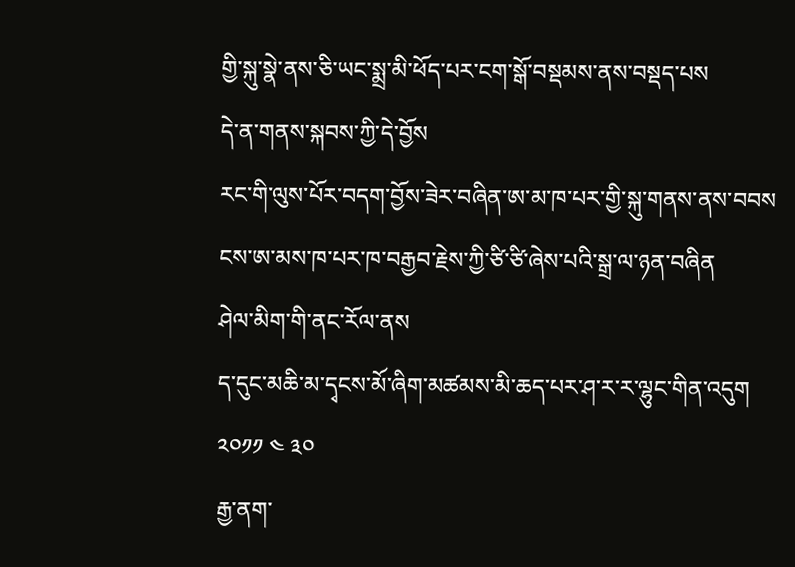གྱི་སྐུ་སྣེ་ནས་ཅི་ཡང་སྨྲ་མི་ཕོད་པར་ངག་སྒོ་བསྡམས་ནས་བསྡད་པས
དེ་ན་གནས་སྐབས་ཀྱི་དེ་བྱོས
རང་གི་ལུས་པོར་བདག་བྱོས་ཟེར་བཞིན་ཨ་མ་ཁ་པར་གྱི་སྐུ་གནས་ནས་བབས
ངས་ཨ་མས་ཁ་པར་ཁ་བརྒྱབ་རྗེས་ཀྱི་ཙི་ཙི་ཞེས་པའི་སྒྲ་ལ་ཉན་བཞིན
ཤེལ་མིག་གི་ནང་རོལ་ནས
ད་དུང་མཆི་མ་དྭངས་མོ་ཞིག་མཚམས་མི་ཆད་པར་ཤ་ར་ར་ལྷུང་གིན་འདུག
༢༠༡༡ ༤ ༣༠
རྒྱ་ནག་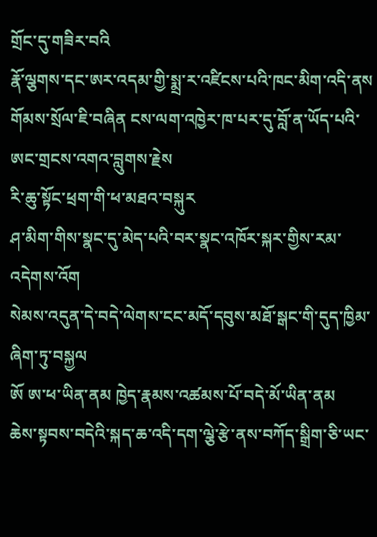གྲོང་དུ་གཟིར་བའི
རྣོ་ལྕགས་དང་ཨར་འདམ་གྱི་སྨྲ་ར་འཛིངས་པའི་ཁང་མིག་འདི་ནས
གོམས་སྲོལ་ཇི་བཞིན ངས་ལག་འཁྱེར་ཁ་པར་དུ་བློ་ན་ཡོད་པའི་ཨང་གྲངས་འགའ་བླུགས་རྗེས
རི་ཆུ་སྟོང་ཕྲག་གི་ཕ་མཐའ་བསྐུར
ཤ་མིག་གིས་སྣང་དུ་མེད་པའི་བར་སྣང་འཁོར་སྐར་གྱིས་རམ་འདེགས་འོག
སེམས་འདུན་དེ་བདེ་ལེགས་ངང་མདོ་དབུས་མཐོ་སྒང་གི་དུད་ཁྱིམ་ཞིག་ཏུ་བསྐྱལ
ཨོ ཨ་ཕ་ཡིན་ནམ ཁྱེད་རྣམས་འཚམས་པོ་བདེ་མོ་ཡིན་ནམ
ཆེས་སྟབས་བདེའི་སྐད་ཆ་འདི་དག་ལྕེ་རྩེ་ནས་བཀོད་སྒྲིག་ཅི་ཡང་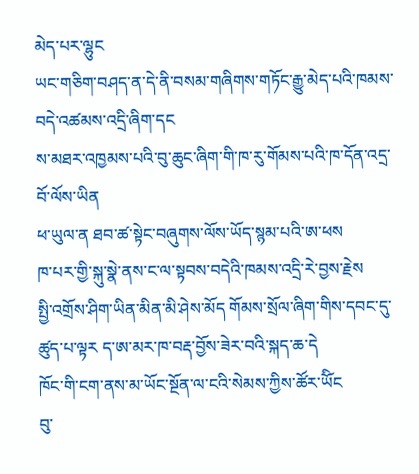མེད་པར་ལྷུང
ཡང་གཅིག་བཤད་ན་དེ་ནི་བསམ་གཞིགས་གཏོང་རྒྱུ་མེད་པའི་ཁམས་བདེ་འཚམས་འདྲི་ཞིག་དང
ས་མཐར་འཁྱམས་པའི་བུ་ཆུང་ཞིག་གི་ཁ་རུ་གོམས་པའི་ཁ་དོན་འདྲ་བོ་ལོས་ཡིན
ཕ་ཡུལ་ན ཐབ་ཚ་སྟེང་བཞུགས་ལོས་ཡོད་སྙམ་པའི་ཨ་ཕས
ཁ་པར་གྱི་སྐུ་སྣེ་ནས་ང་ལ་སྟབས་བདེའི་ཁམས་འདྲི་རེ་བྱས་རྗེས
སྤྱི་འགྲོས་ཤིག་ཡིན་མིན་མི་ཤེས་མོད གོམས་སྲོལ་ཞིག་གིས་དབང་དུ་ཚུད་པ་ལྟར ད་ཨ་མར་ཁ་བརྡ་བྱོས་ཟེར་བའི་སྐད་ཆ་དེ
ཁོང་གི་ངག་ནས་མ་ཡོང་སྔོན་ལ་ངའི་སེམས་ཀྱིས་ཚོར་ཡོིང
བུ་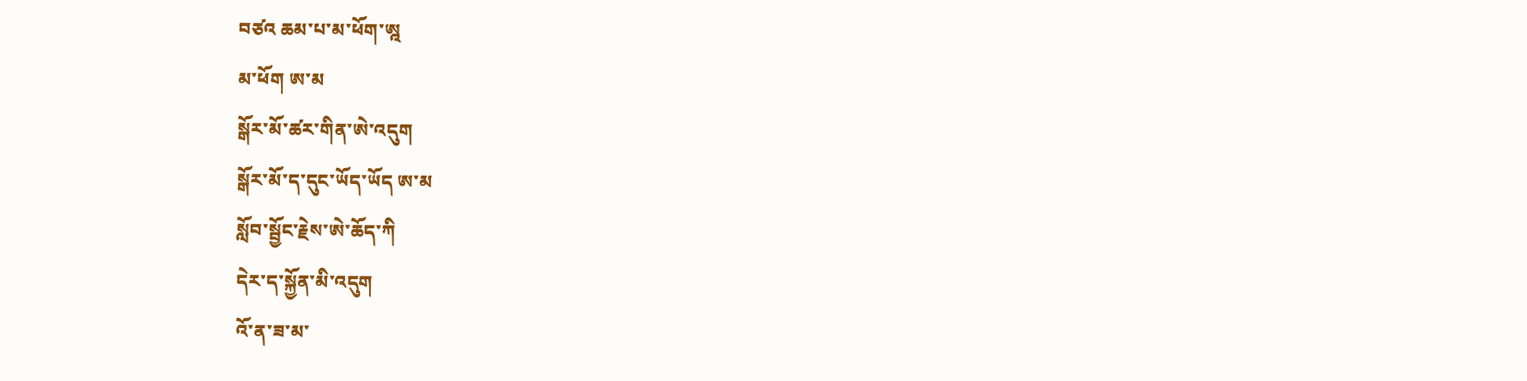བཙའ ཆམ་པ་མ་ཕོག་ཨྰ
མ་ཕོག ཨ་མ
སྒོར་མོ་ཚར་གིན་ཨེ་འདུག
སྒོར་མོ་ད་དུང་ཡོད་ཡོད ཨ་མ
སློབ་སྦྱོང་རྗེས་ཨེ་ཆོད་ཀི
དེར་ད་སྐྱོན་མི་འདུག
འོ་ན་ཟ་མ་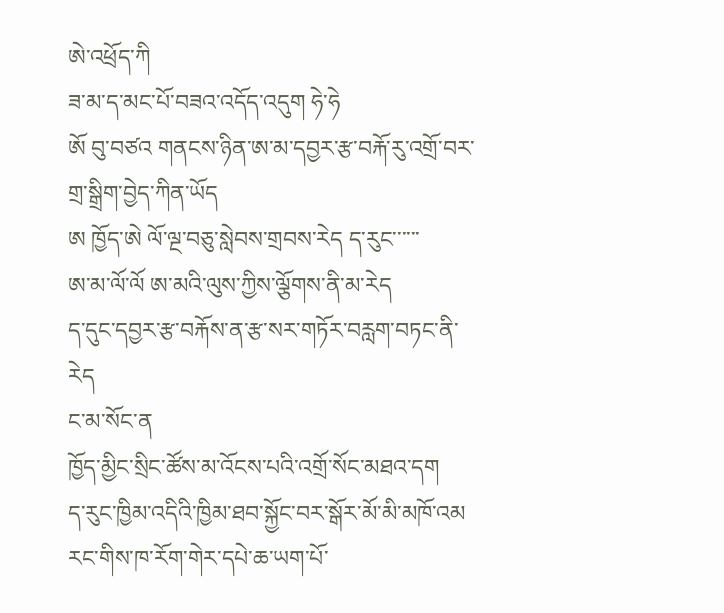ཨེ་འཕྲོད་ཀི
ཟ་མ་ད་མང་པོ་བཟའ་འདོད་འདུག ཧེ་ཧེ
ཨོ བུ་བཙའ གནངས་ཉིན་ཨ་མ་དབྱར་རྩ་བརྐོ་རུ་འགྲོ་བར་གྲ་སྒྲིག་བྱེད་ཀིན་ཡོད
ཨ ཁྱོད་ཨེ ལོ་ལྔ་བཅུ་སླེབས་གྲབས་རེད ད་རུང་་་་་་
ཨ་མ་ལོ་ལོ ཨ་མའི་ལུས་ཀྱིས་ལྕོགས་ནི་མ་རེད
ད་དུང་དབྱར་རྩ་བརྐོས་ན་རྩ་སར་གཏོར་བརླག་བཏང་ནི་རེད
ང་མ་སོང་ན
ཁྱོད་མྱིང་སྲིང་ཚོས་མ་འོངས་པའི་འགྲོ་སོང་མཐའ་དག
ད་རུང་ཁྱིམ་འདིའི་ཁྱིམ་ཐབ་སྐྱོང་བར་སྒོར་མོ་མི་མཁོ་འམ
རང་གིས་ཁ་རོག་གེར་དཔེ་ཆ་ཡག་པོ་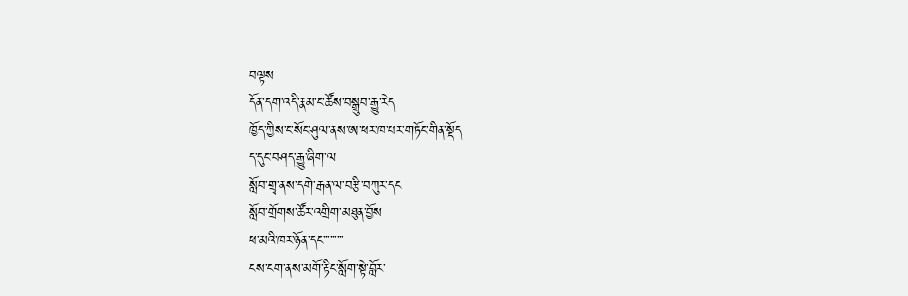བལྟས
དོན་དག་འདི་རྣམ་ང་ཚོས་བསྒྲུབ་རྒྱུ་རེད
ཁྱོད་ཀྱིས་ང་སོང་ཤུལ་ནས་ཨ་ཕར་ཁ་པར་གཏོང་གིན་སྡོད
ད་དུང་བཤད་རྒྱུ་ཞིག་ལ
སློབ་གྲྭ་ནས་དགེ་རྒན་ལ་བརྩི་བཀུར་དང
སློབ་གྲོགས་ཚོར་འགྲིག་མཐུན་བྱོས
ཕ་མའི་ཁར་ཉོན་དང་་་་་་་་་
ངས་ངག་ནས་མགོ་རྟིང་སློག་སྟེ་བློར་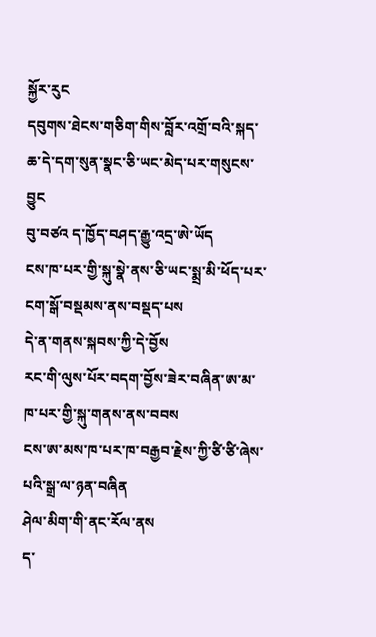སྐྱོར་རུང
དབུགས་ཐེངས་གཅིག་གིས་བློར་འགྲོ་བའི་སྐད་ཆ་དེ་དག་སུན་སྣང་ཅི་ཡང་མེད་པར་གསུངས་བྱུང
བུ་བཙའ ད་ཁྱོད་བཤད་རྒྱུ་འདྲ་ཨེ་ཡོད
ངས་ཁ་པར་གྱི་སྐུ་སྣེ་ནས་ཅི་ཡང་སྨྲ་མི་ཕོད་པར་ངག་སྒོ་བསྡམས་ནས་བསྡད་པས
དེ་ན་གནས་སྐབས་ཀྱི་དེ་བྱོས
རང་གི་ལུས་པོར་བདག་བྱོས་ཟེར་བཞིན་ཨ་མ་ཁ་པར་གྱི་སྐུ་གནས་ནས་བབས
ངས་ཨ་མས་ཁ་པར་ཁ་བརྒྱབ་རྗེས་ཀྱི་ཙི་ཙི་ཞེས་པའི་སྒྲ་ལ་ཉན་བཞིན
ཤེལ་མིག་གི་ནང་རོལ་ནས
ད་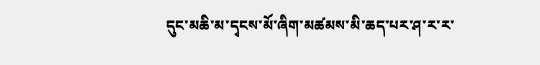དུང་མཆི་མ་དྭངས་མོ་ཞིག་མཚམས་མི་ཆད་པར་ཤ་ར་ར་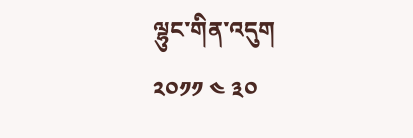ལྷུང་གིན་འདུག
༢༠༡༡ ༤ ༣༠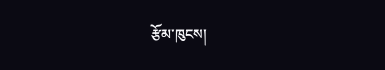རྩོམ་ཁུངས།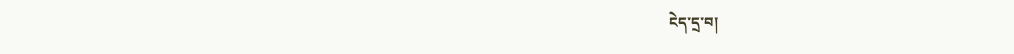ངེད་དྲ་བ།